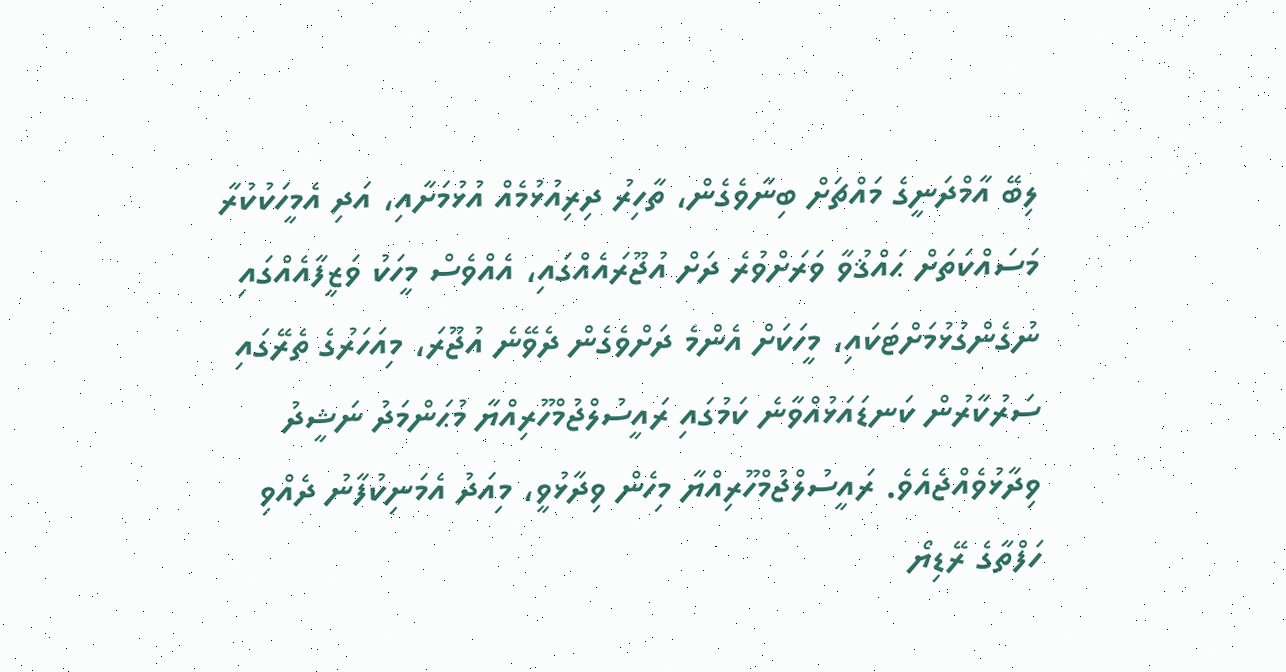ލިބޭ އާމްދަނީގެ މައްޗަށް ބިނާވެގެން، ތާހިރު ދިރިއުޅުމެއް އުޅުމަށާއި، އަދި އެމީހަކުކުރާ މަސައްކަތަށް ޙައްޤުވާ ވަރަށްވުރެ ދަށް އުޖޫރައެއްގައި، އެއްވެސް މީހަކު ވަޒީފާއެއްގައި ނުގެންގުޅުމަށްޓަކައި، މީހަކަށް އެންމެ ދަށްވެގެން ދެވޭނެ އުޖޫރަ، މިއަހަރުގެ ތެރޭގައި ސަރުކާރުން ކަނޑައަޅުއްވާނެ ކަމުގައި ރައީސުލްޖުމްހޫރިއްޔާ މުޙަންމަދު ނަޝީދު ވިދާޅުވެއްޖެއެވެ. ރައީސުލްޖުމްހޫރިއްޔާ މިހެން ވިދާޅުވީ، މިއަދު އެމަނިކުފާނު ދެއްވި ހަފްތާގެ ރޭޑިޔޯ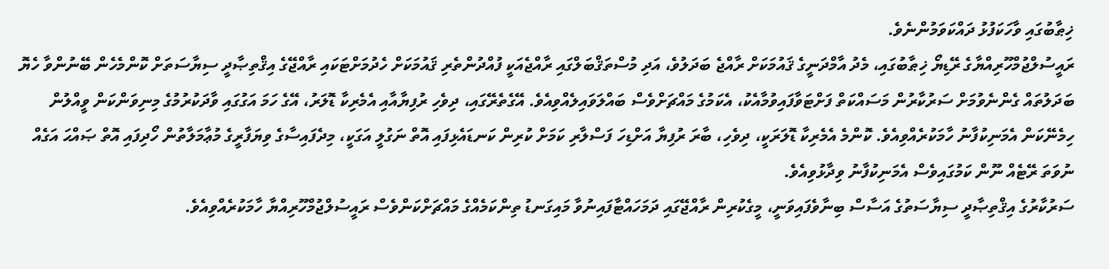ޚިޠާބުގައި ވާހަކަފުޅު ދައްކަވަމުންނެވެ.
ރައީސުލްޖުމްހޫރިއްޔާގެ ރޭޑިޔޯ ޚިޠާބުގައި، މެދު އާމްދަނީގެ ޤައުމަކަށް ރާއްޖެ ބަދަލުވެ، އަދި މުސްތަޤްބަލްގައި ރާއްޖެއަކީ ފުއްދުންތެރި ޤައުމަކަށް ހެދުމަށްޓަކައި ރާއްޖޭގެ އިޤްތިޞާދީ ސިޔާސަތަށް ކޮންމެހެން ބޭނުންވާ ހެޔޮ ބަދަލުތައް ގެންނެވުމަށް ސަރުކާރުން މަސައްކަތް ފަށްޓަވާފައިވުމާއެކު، އެކަމުގެ މައްޗަށްވެސް ބައްލަވައިލެއްވިއެވެ. އޭގެތެރޭގައި، ދިވެހި ރުފިޔާއާއި އެމެރިކާ ޑޮލަރު، އޭގެ ހަމަ އަގުގައި ވާދަކުރުމުގެ މިނިވަންކަން ވީއްލުން ހިމެނޭކަން އެމަނިކުފާނު ހާމަކުރެއްވިއެވެ. ކޮންމެ އެމެރިކާ ޑޮލަރަކީ، ދިވެހި، ބާރަ ރުފިޔާ އަށްޑިހަ ފަސްލާރި ކަމަށް ކުރިން ކަނޑައެޅިފައި އޮތް ނަގުލީ އަގަކީ، މިދެފައިސާގެ ވިޔަފާރީގެ މުޢާމަލާތުން ހޯދިފައި އޮތް ޞައްޙަ އަގެއް ނުވަތަ ރޭޓެއް ނޫން ކަމުގައިވެސް އެމަނިކުފާނު ވިދާޅުވިއެވެ.
ސަރުކާރުގެ އިޤްތިޞާދީ ސިޔާސަތުގެ އަސާސް ބިނާވެފައިވަނީ، މީގެކުރިން ރާއްޖޭގައި ދަމަހައްޓާފައިނުވާ މައިގަނޑު ތިންކަމެއްގެ މައްޗަށްކަންވެސް ރައީސުލްޖުމްހޫރިއްޔާ ހާމަކުރެއްވިއެވެ.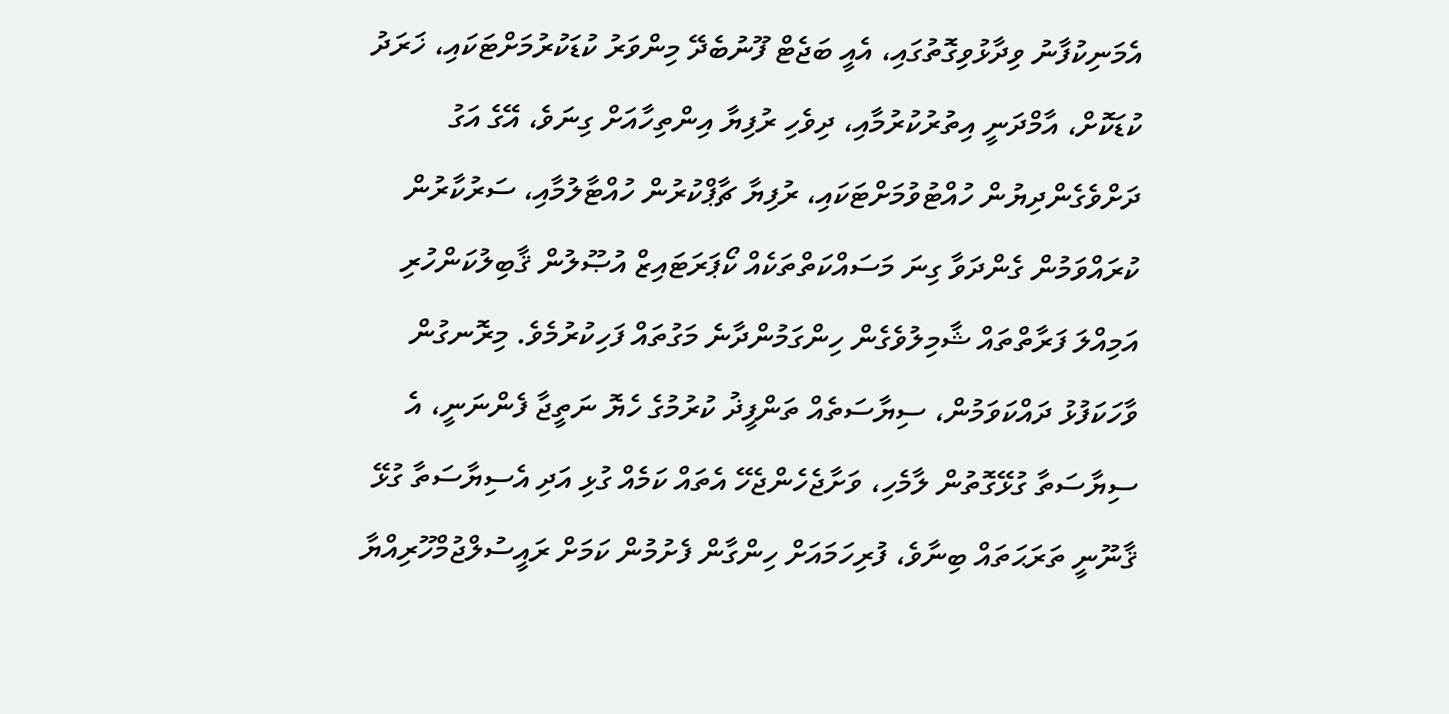އެމަނިކުފާނު ވިދާޅުވިގޮތުގައި، އެއީ ބަޖެޓް ފޫނުބެދޭ މިންވަރު ކުޑަކުރުމަށްޓަކައި، ޚަރަދު ކުޑަކޮށް، އާމްދަނީ އިތުރުކުރުމާއި، ދިވެހި ރުފިޔާ އިންތިހާއަށް ގިނަވެ، އޭގެ އަގު ދަށްވެގެންދިޔުން ހުއްޓުވުމަށްޓަކައި، ރުފިޔާ ޗާޕްކުރުން ހުއްޓާލުމާއި، ސަރުކާރުން ކުރައްވަމުން ގެންދަވާ ގިނަ މަސައްކަތްތަކެއް ކޯޕަރަޓައިޒް އުޞޫލުން ޤާބިލުކަންހުރި އަމިއްލަ ފަރާތްތައް ޝާމިލުވެގެން ހިންގަމުންދާނެ މަގުތައް ފަހިކުރުމެވެ. މިރޮނގުން ވާހަކަފުޅު ދައްކަވަމުން، ސިޔާސަތެއް ތަންފީޛު ކުރުމުގެ ހެޔޮ ނަތީޖާ ފެންނަނީ، އެ ސިޔާސަތާ ގުޅޭގޮތުން ލާމެހި، ވަށާޖެހެންޖެހޭ އެތައް ކަމެއް ގުޅި އަދި އެސިޔާސަތާ ގުޅޭ ޤާނޫނީ ތަރަޙަތައް ބިނާވެ، ފުރިހަމައަށް ހިންގާން ފެށުމުން ކަމަށް ރައީސުލްޖުމްހޫރިއްޔާ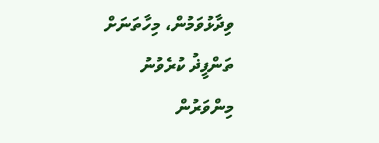ވިދާޅުވަމުން، މިހާތަނަށް ތަންފީޛު ކުރެވުނު މިންވަރުން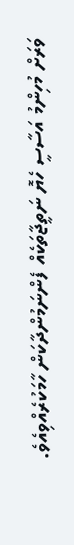ވަރަށް މުހިންމު އަސާސީ ހެޔޮ ނަތީޖާތަކެއް ފެންނަމުންދާކަން ހާމަކުރެއްވިއެވެ.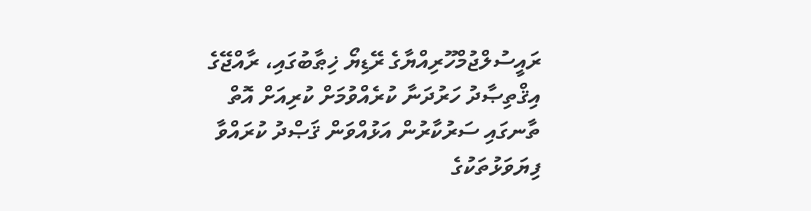ރައީސުލްޖުމްހޫރިއްޔާގެ ރޭޑިޔޯ ޚިޠާބުގައި، ރާއްޖޭގެ އިޤްތިޞާދު ހަރުދަނާ ކުރެއްވުމަށް ކުރިއަށް އޮތް ތާނގައި ސަރުކާރުން އަޅުއްވަން ޤަޞްދު ކުރައްވާ ފިޔަވަޅުތަކުގެ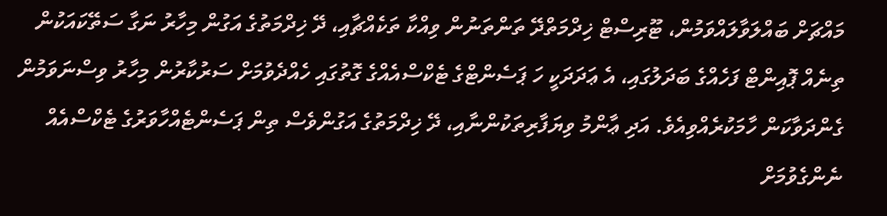މައްޗަށް ބައްލަވާލައްވަމުން، ޓޫރިސްޓް ޚިދްމަތްދޭ ތަންތަނުން ވިއްކާ ތަކެއްޗާއި، ދޭ ޚިދްމަތުގެ އަގުން މިހާރު ނަގާ ސަތޭކައަކުން ތިނެއް ޕޮއިންޓް ފަހެއްގެ ބަދަލުގައި، އެ ޢަދަދަކީ ހަ ޕަސެންޓްގެ ޓެކްސްއެއްގެ ގޮތުގައި ހެއްދެވުމަށް ސަރުކާރުން މިހާރު ވިސްނަވަމުން ގެންދަވާކަން ހާމަކުރެއްވިއެވެ. އަދި ޢާންމު ވިޔަފާރިތަކުންނާއި، ދޭ ޚިދްމަތުގެ އަގުންވެސް ތިން ޕަސެންޓެއްހާވަރުގެ ޓެކްސްއެއް ނެންގެވުމަށް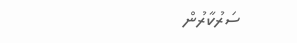ސަރުކާރުން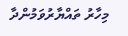މިހާރު ތައްޔާރުވަމުންދާ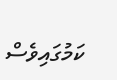ކަމުގައިވެސް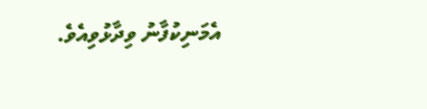އެމަނިކުފާނު ވިދާޅުވިއެވެ.